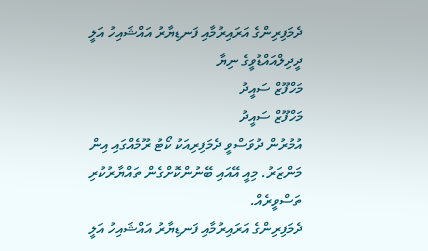ދެމަފިރިންގެ އަރައިރުމާއި ފަނޑިޔާރު އައްޝައިހު އަލީ ދީދިލްއައްޑުވީގެ ނިޔާ
މަހްފޫޒް ސައީދު
މަހްފޫޒް ސައީދު
އުމުރުން ދުވަސްވީ ދެމަފިރިއަކު ކޯޓު ރޫމެއްގައި އިން މަންޒަރު. މިއީ އޭއައި ބޭނުންކޮށްގެން ތައްޔާރުކުރި ތަސްވީރެއް.
ދެމަފިރިންގެ އަރައިރުމާއި ފަނޑިޔާރު އައްޝައިހު އަލީ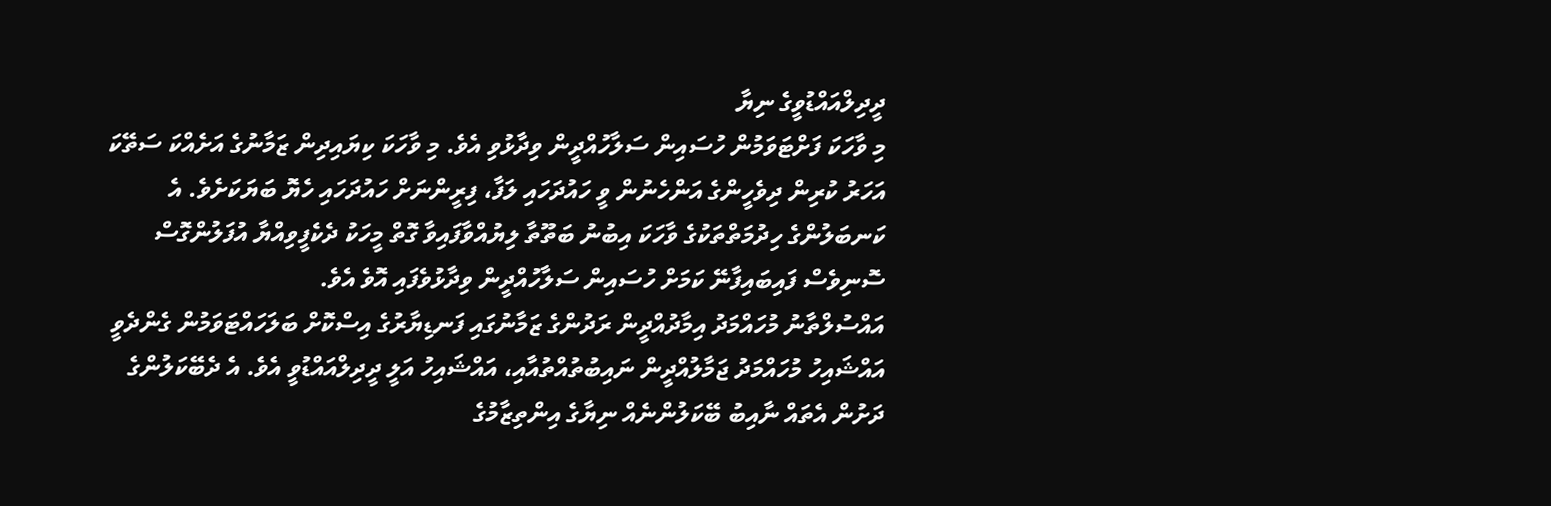ދީދިލްއައްޑުވީގެ ނިޔާ
މި ވާހަކަ ފަށްޓަވަމުން ހުސައިން ސަލާހުއްދީން ވިދާޅުވި އެވެ. މި ވާހަކަ ކިޔައިދިން ޒަމާނުގެ އަށެއްކަ ސަތޭކަ އަހަރު ކުރިން ދިވެހީންގެ އަންހެނުން ވީ ހައުދަހައި ލަފާ، ފިރީންނަށް ހައުދަހައި ހެޔޮ ބަޔަކަށެވެ. އެ ކަނބަލުންގެ ހިދުމަތްތަކުގެ ވާހަކަ އިބުނު ބަތޫތާ ލިޔުއްވާފައިވާ ގޮތް މީހަކު ދެކެފީވިއްޔާ އުފަލުންގޮސް ސޮނިވެސް ފައިބައިފާނޭ ކަމަށް ހުސައިން ސަލާހުއްދީން ވިދާޅުވެފައި އޮވެ އެވެ.
އައްސުލްތާނު މުހައްމަދު އިމާދުއްދީން ރަދުންގެ ޒަމާނުގައި ފަނޑިޔާރުގެ އިސްކޮށް ބަލަހައްޓަވަމުން ގެންދެވީ އައްޝައިހު މުހައްމަދު ޖަމާލުއްދީން ނައިބުތުއްތުއާއި، އައްޝައިހު އަލީ ދީދިލްއައްޑުވީ އެވެ. އެ ދެބޭކަލުންގެ ދަށުން އެތައް ނާއިބު ބޭކަލުންނެއް ނިޔާގެ އިންތިޒާމުގެ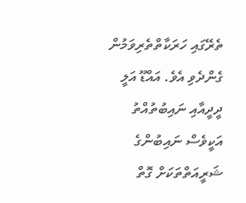ތެރޭގައި ހަރަކާތްތެރިވަމުން ގެންދެވި އެވެ. އައްޑޫ އަލީ ދީދީއާއި ނައިބުތުއްތު އަކީވެސް ނައިބުންގެ ޝަރީއަތްތަކަށް ގޮތް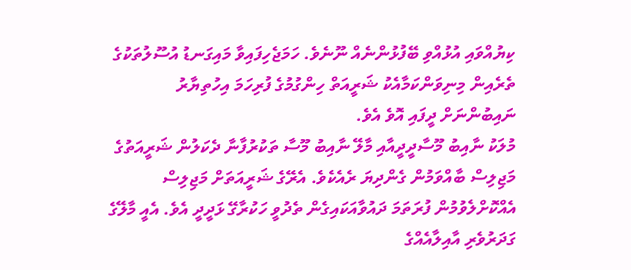ކިޔުއްވައި އުޅުއްވި ބޭފުޅުންނެއް ނޫނެވެ. ހަމަޖެހިފައިވާ މައިގަނޑު އުސޫލުތަކުގެ ތެރެއިން މިނިވަންކަމާއެކު ޝަރީއަތް ހިންގުމުގެ ފުރިހަމަ އިހުތިޔާރު ނައިބުންނަށް ދީފައި އޮވެ އެވެ.
މުލަކު ނާއިބު މޫސާދީދީއާއި މާލޭ ނާއިބު މޫސާ ތަކުރުފާނާ ދެކަލުން ޝަރީއަތުގެ މަޖިލިސް ބާއްވަމުން ގެންދިޔަ ރެއެކެވެ. އެރޭގެ ޝަރީއަތަށް މަޖިލިސް އެއްކޮށްލެވުމުން ފުރަތަމަ ދައުވާއަކައިގެން ތެދުވީ ހަކުރާގޭ ޅަދީދީ އެވެ. އެއީ މާލޭގެ ގަދަރުވެރި އާއިލާއެއްގެ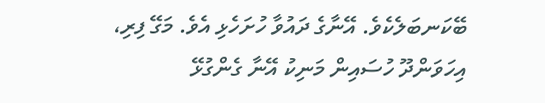ބޭކަނބަލެކެވެ. އޭނާގެ ދައުވާ ހުށަހެޅި އެވެ. މަގޭ ފިރި، އިހަވަންދޫ ހުސައިން މަނިކު އޭނާ ގެންގުޅޭ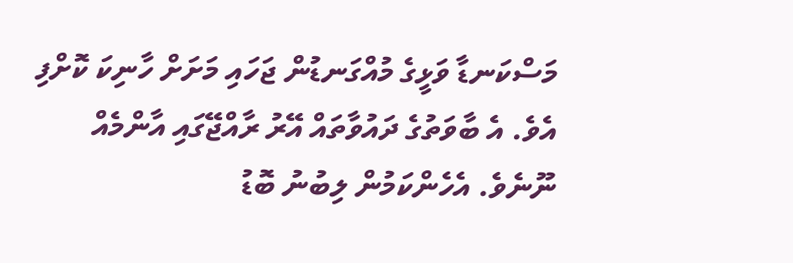މަސްކަނޑާ ވަޅީގެ މުއްގަނޑުން ޖަހައި މަށަށް ހާނިކަ ކޮށްފި އެވެ. އެ ބާވަތުގެ ދައުވާތައް އޭރު ރާއްޖޭގައި އާންމެއް ނޫނެވެ. އެހެންކަމުން ލިބުނު ބޮޑު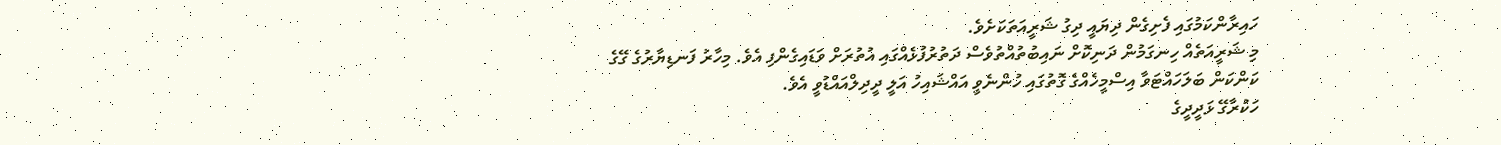ހައިރާންކަމުގައި ފެށިގެން ދިޔައީ ދިގު ޝަރީއަތަކަށެވެ.
މި ޝަރީއަތެއް ހިނގަމުން ދަނިކޮށް ނައިބުތުއްތުވެސް ދަތުރުފުޅެއްގައި އުތުރަށް ވަޑައިގެންފި އެވެ. މިހާރު ފަނޑިޔާރުގެ ގޭގެ ކަންކަން ބަލަހައްޓަވާ އިސްމީހެއްގެ ގޮތުގައި ހުންނެވީ އައްޝައިހު އަލީ ދީދިލްއައްޑުވީ އެވެ.
ހަކުރާގޭ ޅަދީދީގެ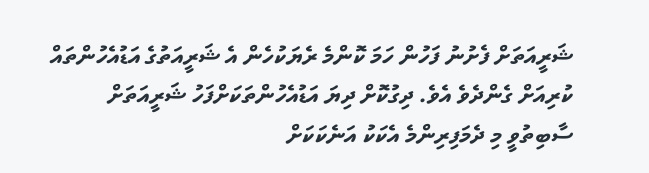ޝަރީއަތަށް ފެށުނު ފަހުން ހަމަ ކޮންމެ ރެޔަކުހެން އެ ޝަރީއަތުގެ އަޑުއެހުންތައް ކުރިއަށް ގެންދެވެ އެވެ. ދިގުކޮށް ދިޔަ އަޑުއެހުންތަކަށްފަހު ޝަރީއަތަށް ސާބިތުވީ މި ދެމަފިރިންމެ އެކަކު އަނެކަކަށް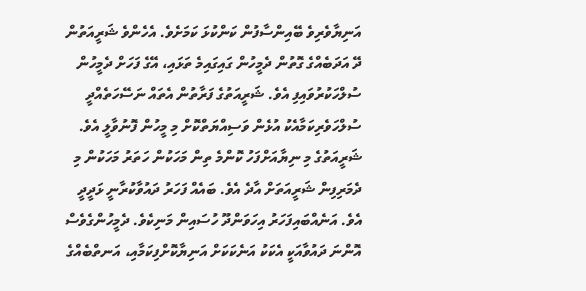އަނިޔާވެރިވެ ބޭއިންސާފުން ކަންކުޅަ ކަމަށެވެ. އެހެންވެ ޝަރީއަތުން ދޭ އަދަބެއްގެ ގޮތުން ދެމީހުން ގައިގައިމެ ތަޅައި، އޭގެ ފަހަށް ދެމީހުން ސުލްހަކުރުވައިފި އެވެ. ޝަރީއަތުގެ ފަރާތުން އެތައް ނަސޭހަތެއްދީ ސުލްހަވެރިކަމާއެކު އުޅެން ވަސިއްޔަތްކޮށް މި މީހުން ފޮނުވާލީ އެވެ.
ޝަރީއަތުގެ މި ނިޔާއަށްފަހު ކޮންމެ ތިން މަހަކުން ހަތަރު މަހަކުން މި ދެމަރިފިން ޝަރީއަތަށް އާދެ އެވެ. ބައެއް ފަހަރު ދައުވާކުރާނީ ޅަދީދީ އެވެ. އަނެއްބައިފަހަރު އިހަވަންދޫ ހުސައިން މަނިކެވެ. ދެމީހުންގެވެސް އޮންނަ ދައުވާއަކީ އެކަކު އަނެކަކަށް އަނިޔާކޮށްފިކަމާއި، އަނތްބެއްގެ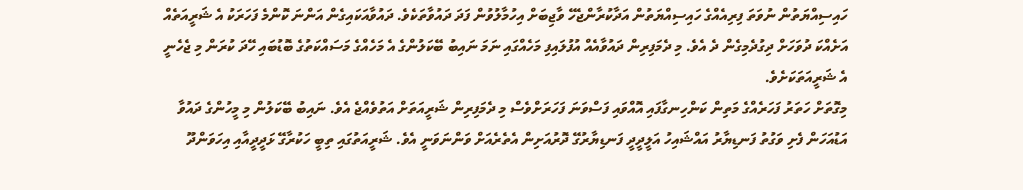ހައިސިއްޔަތުން ނުވަތަ ފިރިއެއްގެ ހައިސިއްޔަތުން އަދާކުރާންޖެހޭ ވާޖިބަށް އިހުމާލުވުން ފަދަ ދައުވާތަކެވެ. ދައުވާއަކައިގެން އަންނަ ކޮންމެ ފަހަރަކު އެ ޝަރީއަތެއް އަށެއްކަ ދުވަހަށް ދިގުދެމިގެން ދެ އެވެ. މި ދެމަފިރިން ދައުވާއެއް އުފުލައިފި މަހެއްގައި ނަމަ ނައިބު ބޭކަލުންގެ އެ މަހެއްގެ މަސައްކަތުގެ ބޮޑުބައި ހޭދަ ކުރަން މި ޖެހެނީ އެ ޝަރީއަތަކަށެވެ.
މިގޮތަށް ހަތަރު ފަހަރެއްގެ މަތިން ކަންހިނގާފައި އޮއްވައި ފަސްވަނަ ފަހަރަށްވެސް މި ދެމަފިރިން ޝަރީއަތަށް އަތުވެއްޖެ އެވެ. ނައިބު ބޭކަލުން މި މީހުންގެ ދައުވާ އަޑުއަހަން ފެށި ވަގުތު ފަނޑިޔާރު އައްޝައިހު އަލީދީދީ ފަނޑިޔާރުގޭ ދޮރުއަށިން އެތެރެއަށް ވަންނަވަނީ އެވެ. ޝަރީއަތުގައި ތިބީ ހަކުރާގޭ ޅަދީދީއާއި އިހަވަންދޫ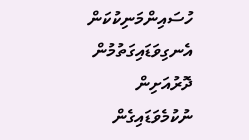ހުސައިންމަނިކުކަން އެނގިވަޑައިގަތުމުން ދޮރުއަށިން ނުކުމެވަޑައިގެން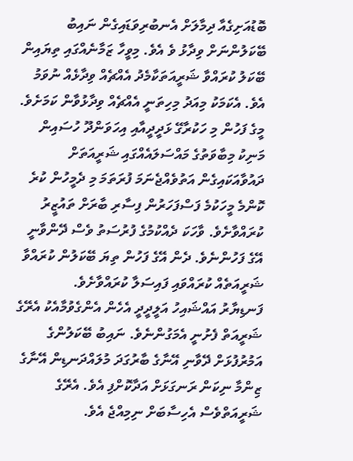ބޮޑުއަށިގެއާ ދިމާލަށް އެނބުރިވަޑައިގެން ނައިބު ބޭކަލުންނަށް ވިދާޅު ވެ އެވެ. މިވީހާ ޒަމާނެއްގައި ތިޔައިން ބޭކަލު ކުރައްވާ ޝަރީއަތަކާމެދު އެއްޗެއް ވިދާޅެއް ނުވަމު އެވެ. އެކަމަކު މިއަދު މިހިތަނީ އެއްޗެއް ވިދާޅުވާން ކަމަށެވެ. މީގެ ފަހުން މި ހަކުރާގޭ ޅަދީދީއާއި އިހަވަންދޫ ހުސައިން މަނިކު މިބާވަތުގެ މައްސަލައެއްގައި ޝަރީއަތަށް ދައުވާއަކައިގެން އަތުވެއްޖެނަމަ ފުރަތަމަ މި ދެމީހުން ކުރެ ކޮންމެ މީހަކުމެ ފަސްފަހަރުން ފިސާރި ބާރަށް ތައުޒީރު ކުރައްވާށެވެ. ވާހަކަ ދެއްކުމުގެ ފުރުސަތު ވެސް ދޭންވާނީ އޭގެ ފަހުންނެވެ. ދެން އޭގެ ފަހުން ތިޔަ ބޭކަލުން ކުރައްވާ ޝަރީއަތެއް ކުރައްވައި ފައިސަލާ ކުރައްވާށެވެ.
ފަނޑިޔާރު އައްޝައިހު އަލީދީދީ އެހެން އެންގެވުމާއެކު އެރޭގެ ޝަރީއަތް ފެށުނީ އެމަގުންނެވެ. ނައިބު ބޭކަލުންގެ އަމުރުފުޅަށް ދޭވާނި އޭނާގެ ބާރުގަދަ މުލައްދަނޑިން އޭނާގެ ޒިންމާ ނިކަން ރަނގަޅަށް އަދާކޮށްފި އެވެ. އެރޭގެ ޝަރީއަތްވެސް އެހިސާބަށް ނިމިއްޖެ އެވެ.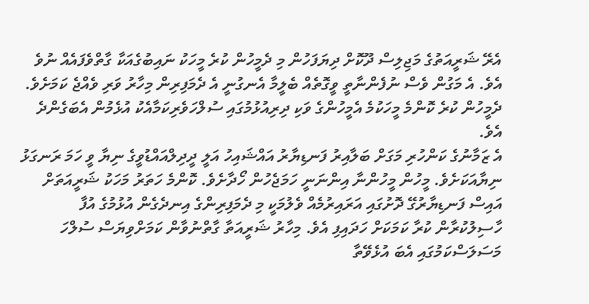އެރޭ ޝަރީއަތުގެ މަޖިލިސް ދޫކޮށް ދިޔަފަހުން މި ދެމީހުން ކުރެ މީހަކު ނައިބުގެއަކާ ގާތްވެފައެއް ނުވެ އެވެ. އެ މަގުން ވެސް ނުފެންނާތީ ވީގޮތެއް ބެލީމާ އެނގުނީ އެ ދެމަފިރިން މިހާރު ވަރި ވެއްޖެ ކަމަށެވެ. ދެމީހުން ކުރެ ކޮންމެ މީހަކުމެ އެމީހުންގެ ވަކި ދިރިއުޅުމުގައި ސުލްހަވެރިކަމާއެކު އުޅެމުން އެބަގެންދެ އެވެ.
އެ ޒަމާނުގެ ކަންހުރި މަގަށް ބަލާއިރު ފަނޑިޔާރު އައްޝައިހު އަލީ ދީދިލްއައްޑުވީގެ ނިޔާ ވީ ހަމަ ރަނގަޅު ނިޔާއަކަށެވެ. މީހުން މީހުންނާ އިންނަނީ ހަމަޖެހުން ހޯދާށެވެ. ކޮންމެ ހަތަރު މަހަކު ޝަރީއަތަށް އައިސް ފަނޑިޔާރުގޭ ދޮށުގައި އަރައިރުމެއް ވެލުމަކީ މި ދެމަފިރިންގެ އިނދެގެން އުޅުމުގެ އުފާ ހާސިލުކުރާން ކުރާ ކަމަކަށް ހަދައިފި އެވެ. މިހާރު ޝަރީއަތާ ގާތްނުވާން ކަމަށްވިޔަސް ސުލްހަ މަސަލަސްކަމުގައި އެބަ އުޅެވޭތާ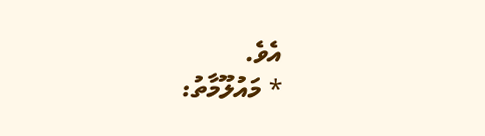އެވެ.
* މައުލޫމާތު: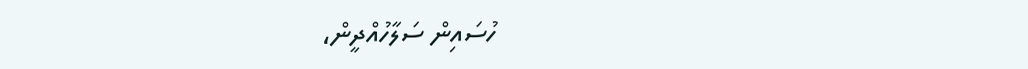ހުސައިން ސަލާހުއްދީން،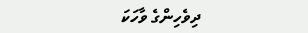ދިވެހިންގެ ވާހަކަ